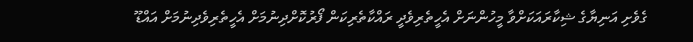ގެވެށި އަނިޔާގެ ޝިކާރައަކަށްވާ މީހުންނަށް އެހީތެރިވެދީ ރައްކާތެރިކަން ފޯރުކޮށްދިނުމަށް އެހީތެރިވެދިނުމަށް އައްޑޫ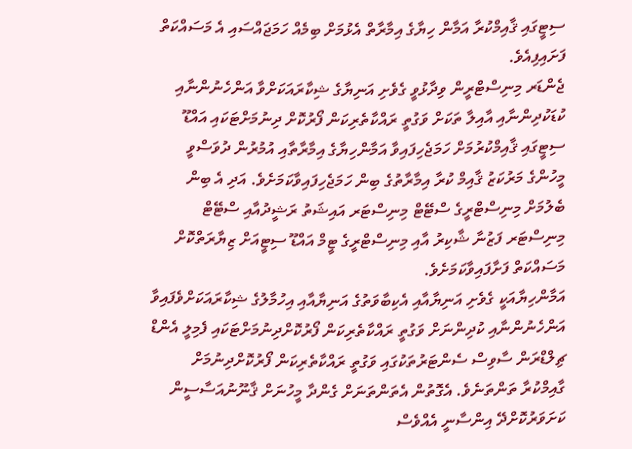ސިޓީގައި ޤާއިމްކުރާ އަމާން ހިޔާގެ އިމާރާތް އެޅުމަށް ބިމެއް ހަމަޖައްސައި އެ މަސައްކަތް ފަށައިފިއެވެ.
ޖެންޑަރ މިނިސްޓްރީން ވިދާޅުވީ ގެވެށި އަނިޔާގެ ޝިކާރައަކަށްވާ އަންހެނުންނާއި ކުޑަކުދިންނާއި އާއިލާ ތަކަށް ވަގުތީ ރައްކާތެރިކަން ފޯރުކޮށް ދިނުމަށްޓަކައި އައްޑޫ ސިޓީގައި ޤާއިމްކުރުމަށް ހަމަޖެހިފައިވާ އަމާންހިޔާގެ އިމާރާތާއި އުމުރުން ދުވަސްވީ މީހުންގެ މަރުކަޒު ޤާއިމް ކުރާ އިމާރާތުގެ ބިން ހަމަޖެހިފައިވާކަމަށެވެ. އަދި އެ ބިން ބެލުމަށް މިނިސްޓްރީގެ ސްޓޭޓް މިނިސްޓަރ އައިޝަތު ރަޝީދުއާއި ސްޓޭޓް މިނިސްޓަރ ފަޒުނާ ޝާކިރު އާއި މިނިސްޓްރީގެ ޓީމް އައްޑޫ ސިޓީއަށް ޒިޔާރަތްކޮށް މަސައްކަތް ފަށާފައިވާކަމަށެވެ.
އަމާންހިޔާއަކީ ގެވެށި އަނިޔާއާއި އެކިބާވަތުގެ އަނިޔާއާއި އިހުމާލުގެ ޝިކާރައަކަށްވެފައިވާ އަންހެނުންނާއި ކުދިންނަށް ވަގުތީ ރައްކާތެރިކަން ފޯރުކޮށްދިނުމަށްޓަކައި ފެމިލީ އެންޑް ޗިލްޑްރަން ސާވިސް ސެންޓަރުތަކުގައި ވަގުތީ ރައްކާތެރިކަން ފޯރުކޮށްދިނުމަށް ގާއިމްކުރާ ތަންތަނެވެ. އެގޮތުން އެތަންތަނަށް ގެންދާ މީހުނަށް ޤާނޫނުއަސާސީން ކަށަވަރުކޮށްދޭ އިންސާނީ އެއްވެސް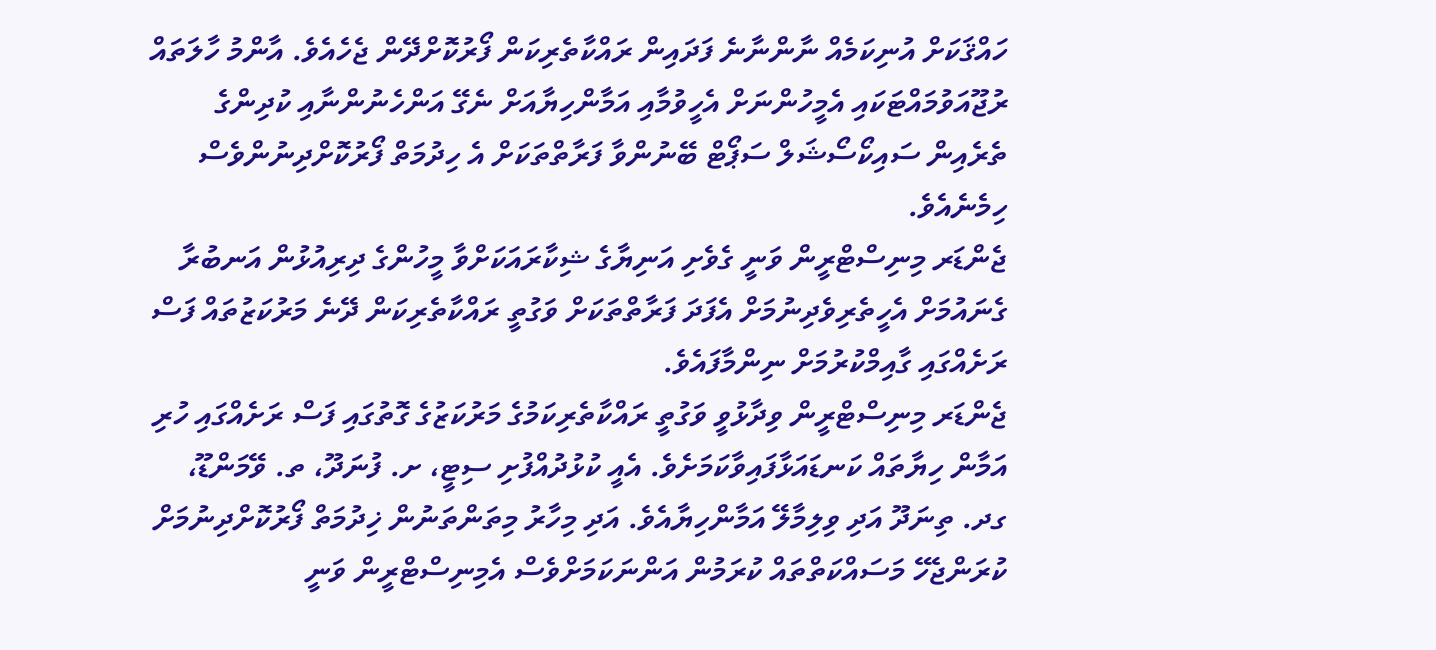ހައްޤަކަށް އުނިކަމެއް ނާންނާނެ ފަދައިން ރައްކާތެރިކަން ފޯރުކޮށްދޭން ޖެހެއެވެ. އާންމު ހާލަތައް ރުޖޫއަވުމައްޓަކައި އެމީހުންނަށް އެހީވުމާއި އަމާންހިޔާއަށް ނެގޭ އަންހެނުންނާއި ކުދިންގެ ތެރެއިން ސައިކޯސޯޝަލް ސަޕޯޓް ބޭނުންވާ ފަރާތްތަކަށް އެ ހިދުމަތް ފޯރުކޮށްދިނުންވެސް ހިމެނެއެވެ.
ޖެންޑަރ މިނިސްޓްރީން ވަނީ ގެވެށި އަނިޔާގެ ޝިކާރައަކަށްވާ މީހުންގެ ދިރިއުޅުން އަނބުރާ ގެނައުމަށް އެހީތެރިވެދިނުމަށް އެފަދަ ފަރާތްތަކަށް ވަގުތީ ރައްކާތެރިކަން ދޭނެ މަރުކަޒުތައް ފަސް ރަށެއްގައި ގާއިމްކުރުމަށް ނިންމާފައެވެ.
ޖެންޑަރ މިނިސްޓްރީން ވިދާޅުވީ ވަގުތީ ރައްކާތެރިކަމުގެ މަރުކަޒުގެ ގޮތުގައި ފަސް ރަށެއްގައި ހުރި އަމާން ހިޔާތައް ކަނޑައަޅާފައިވާކަމަށެވެ. އެއީ ކުޅުދުއްފުށި ސިޓީ، ށ. ފުނަދޫ، ތ. ވޭމަންޑޫ، ގދ. ތިނަދޫ އަދި ވިލިމާލޭ އަމާންހިޔާއެވެ. އަދި މިހާރު މިތަންތަނުން ޚިދުމަތް ފޯރުކޮށްދިނުމަށް ކުރަންޖެހޭ މަސައްކަތްތައް ކުރަމުން އަންނަކަމަށްވެސް އެމިނިސްޓްރީން ވަނީ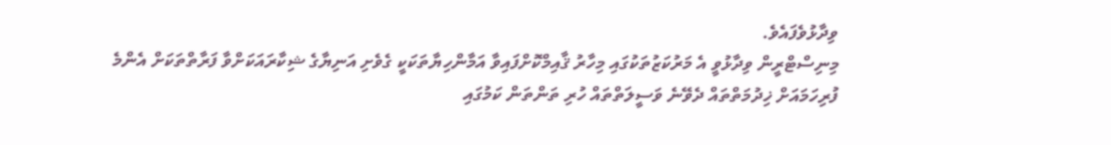ވިދާޅުވެފައެވެ.
މިނިސްޓްރީން ވިދާޅުވީ އެ މަރުކަޒުތަކުގައި މިހާރު ޤާއިމްކޮށްފައިވާ އަމާންހިޔާތަކަކީ ގެވެށި އަނިޔާގެ ޝިކާރައަކަށްވާ ފަރާތްތަކަށް އެންމެ ފުރިހަމައަށް ޚިދުމަތްތައް ދެވޭނެ ވަސީލަތްތައް ހުރި ތަންތަން ކަމުގައި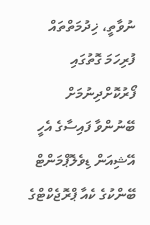ނުވާތީ، ޚިދުމަތްތައް ފުރިހަމަ ގޮތުގައި ފޯރުކޮށްދިނުމަށް ބޭނުންވާ ފައިސާގެ އެހީ އޭޝިއަން ޑިވެލޮޕްމަންޓް ބޭންކުގެ ކެއާ ޕްރޮޖެކްޓްގެ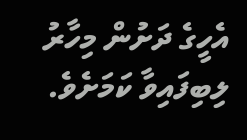އެހީގެ ދަށުން މިހާރު ލިބިފައިވާ ކަމަށެވެ.